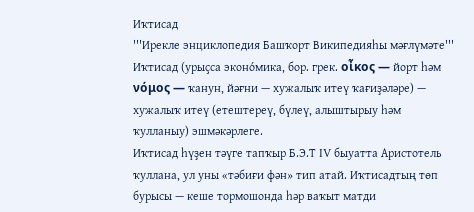Иҡтисад
'''Ирекле энциклопедия Башҡорт Википедияһы мәғлүмәте'''
Иҡтисад (урыҫса эконо́мика, бор. грек. οἶκος — йорт һәм νόμος — ҡанун, йәғни — хужалыҡ итеү ҡағиҙәләре) — хужалыҡ итеү (етештереү, бүлеү, алыштырыу һәм ҡулланыу) эшмәкәрлеге.
Иҡтисад һүҙен тәүге тапҡыр Б.Э.Т IV быуатта Аристотель ҡуллана, ул уны «тәбиғи фән» тип атай. Иҡтисадтың төп бурысы — кеше тормошонда һәр ваҡыт матди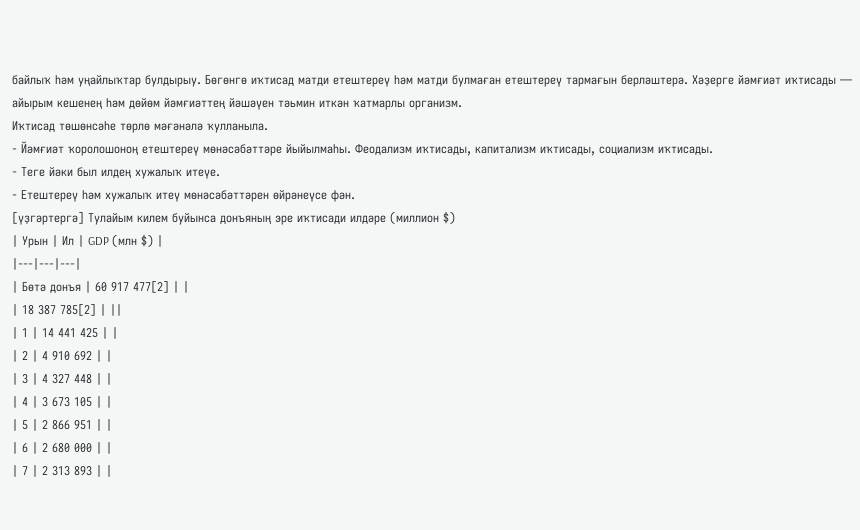байлыҡ һәм уңайлыҡтар булдырыу. Бөгөнгө иҡтисад матди етештереү һәм матди булмаған етештереү тармағын берләштерә. Хәҙерге йәмғиәт иҡтисады — айырым кешенең һәм дөйөм йәмғиәттең йәшәүен тәьмин иткән ҡатмарлы организм.
Иҡтисад төшөнсәһе төрлө мәғәнәлә ҡулланыла.
- Йәмғиәт ҡоролошоноң етештереү мөнәсәбәттәре йыйылмаһы. Феодализм иҡтисады, капитализм иҡтисады, социализм иҡтисады.
- Теге йәки был илдең хужалыҡ итеүе.
- Етештереү һәм хужалыҡ итеү мөнәсәбәттәрен өйрәнеүсе фән.
[үҙгәртергә] Тулайым килем буйынса донъяның эре иҡтисади илдәре (миллион $)
| Урын | Ил | GDP (млн $) |
|---|---|---|
| Бөтә донъя | 60 917 477[2] | |
| 18 387 785[2] | ||
| 1 | 14 441 425 | |
| 2 | 4 910 692 | |
| 3 | 4 327 448 | |
| 4 | 3 673 105 | |
| 5 | 2 866 951 | |
| 6 | 2 680 000 | |
| 7 | 2 313 893 | |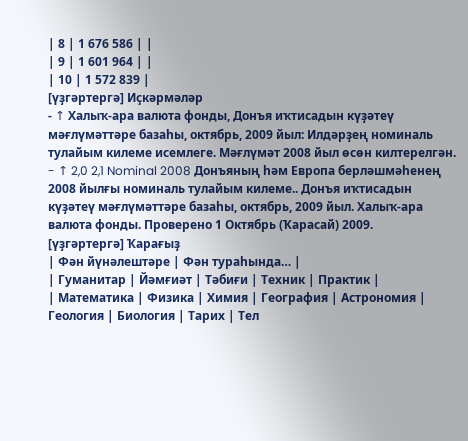| 8 | 1 676 586 | |
| 9 | 1 601 964 | |
| 10 | 1 572 839 |
[үҙгәртергә] Иҫкәрмәләр
- ↑ Халыҡ-ара валюта фонды, Донъя иҡтисадын күҙәтеү мәғлүмәттәре базаһы, октябрь, 2009 йыл: Илдәрҙең номиналь тулайым килеме исемлеге. Мәғлүмәт 2008 йыл өсөн килтерелгән.
- ↑ 2,0 2,1 Nominal 2008 Донъяның һәм Европа берләшмәһенең 2008 йылғы номиналь тулайым килеме.. Донъя иҡтисадын күҙәтеү мәғлүмәттәре базаһы, октябрь, 2009 йыл. Халыҡ-ара валюта фонды. Проверено 1 Октябрь (Ҡарасай) 2009.
[үҙгәртергә] Ҡарағыҙ
| Фән йүнәлештәре | Фән тураһында… |
| Гуманитар | Йәмғиәт | Тәбиғи | Техник | Практик |
| Математика | Физика | Химия | География | Астрономия | Геология | Биология | Тарих | Тел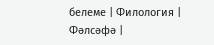белеме | Филология | Фәлсәфә |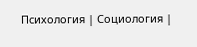Психология | Социология |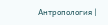Антропология |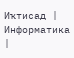Иҡтисад | Информатика |